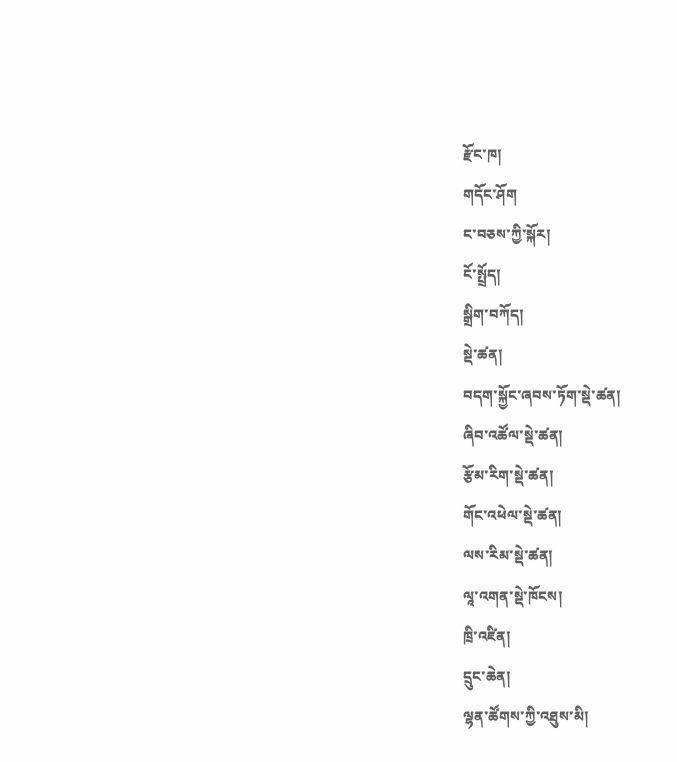རྫོང་ཁ།
གདོང་ཤོག
ང་བཅས་ཀྱི་སྐོར།
ངོ་སྤྲོད།
སྒྲིག་བཀོད།
སྡེ་ཚན།
བདག་སྐྱོང་ཞབས་ཏོག་སྡེ་ཚན།
ཞིབ་འཚོལ་སྡེ་ཚན།
རྩོམ་རིག་སྡེ་ཚན།
གོང་འཕེལ་སྡེ་ཚན།
ལས་རིམ་སྡེ་ཚན།
ལཱ་འགན་སྡེ་ཁོངས།
ཁྲི་འཛིན།
དྲུང་ཆེན།
ལྷན་ཚོགས་ཀྱི་འཐུས་མི།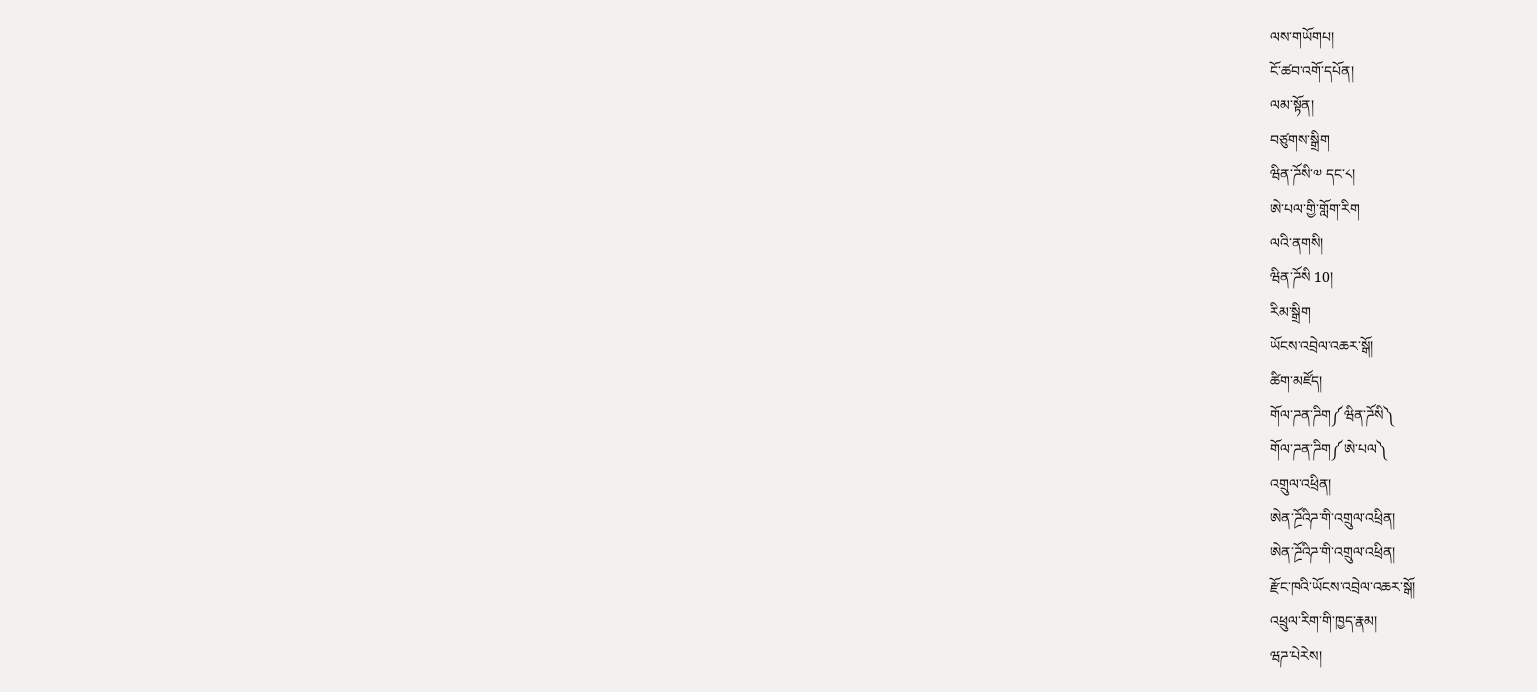ལས་གཡོགཔ།
ངོ་ཚབ་འགོ་དཔོན།
ལམ་སྟོན།
བཙུགས་སྒྲིག
ཝིན་ཌོསི་༧ དང་༨།
ཨེ་པལ་གྱི་གློག་རིག
ལའི་ནགསི།
ཝིན་ཌོསི 10།
རིམ་སྒྲིག
ཡོངས་འབྲེལ་འཆར་སྒོ།
ཚིག་མཛོད།
གོལ་ཌན་ཌིག༼ཝིན་ཌོསི༽
གོལ་ཌན་ཌིག༼ཨེ་པལ༽
འགྲུལ་འཕྲིན།
ཨེན་ཌྲོའིཌ་གི་འགྲུལ་འཕྲིན།
ཨེན་ཌྲོའིཌ་གི་འགྲུལ་འཕྲིན།
རྫོང་ཁའི་ཡོངས་འབྲེལ་འཆར་སྒོ།
འཕྲུལ་རིག་གི་ཁྱད་རྣམ།
ཝཌ་པེརེས།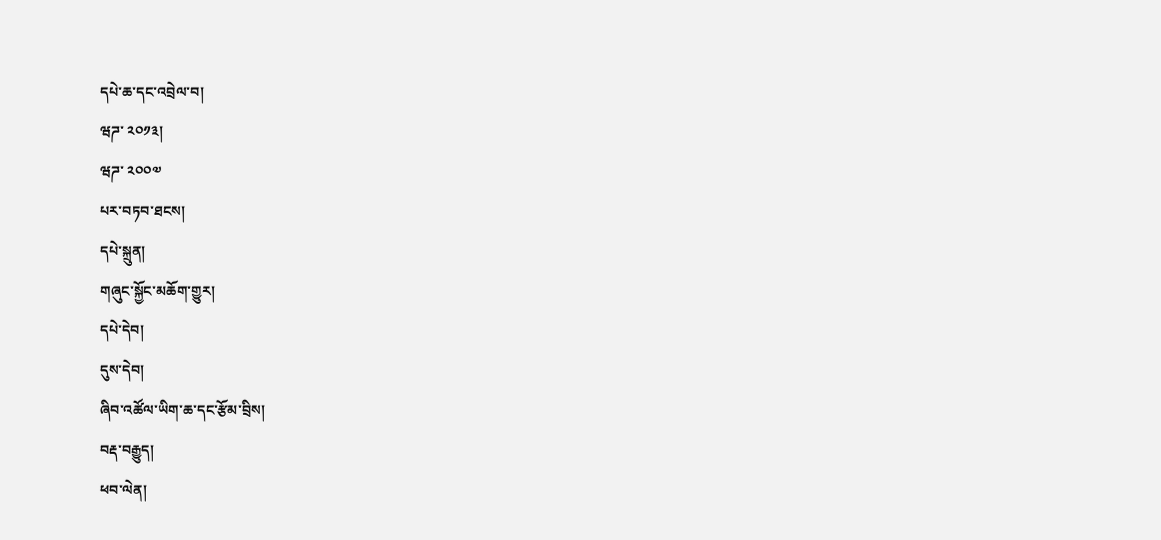དཔེ་ཆ་དང་འབྲེལ་བ།
ཝཌ་ ༢༠༡༣།
ཝཌ་ ༢༠༠༧
པར་བཏབ་ཐངས།
དཔེ་སྐྲུན།
གཞུང་སྐྱོང་མཆོག་གྱུར།
དཔེ་དེབ།
དུས་དེབ།
ཞིབ་འཚོལ་ཡིག་ཆ་དང་རྩོམ་བྲིས།
བརྡ་བརྒྱུད།
ཕབ་ལེན།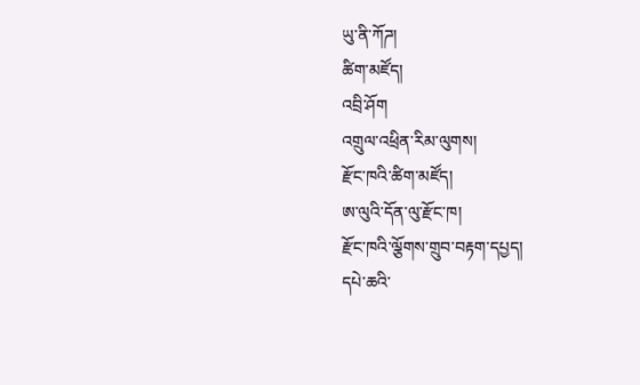ཡུ་ནི་ཀོཌ།
ཚིག་མཛོད།
འབྲི་ཤོག
འགྲུལ་འཕྲིན་རིམ་ལུགས།
རྫོང་ཁའི་ཚིག་མཛོད།
ཨ་ལུའི་དོན་ལུ་རྫོང་ཁ།
རྫོང་ཁའི་ལྕོགས་གྲུབ་བརྟག་དཔྱད།
དཔེ་ཆའི་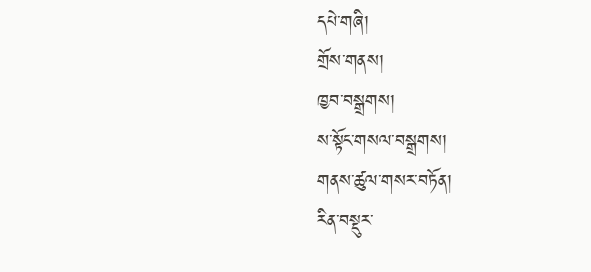དཔེ་གཞི།
གྲོས་གནས།
ཁྱབ་བསྒྲགས།
ས་སྟོང་གསལ་བསྒྲགས།
གནས་ཚུལ་གསར་བཏོན།
རིན་བསྡུར་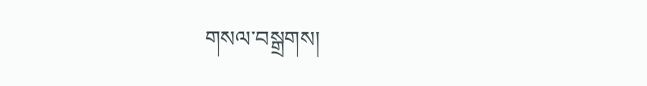གསལ་བསྒྲགས།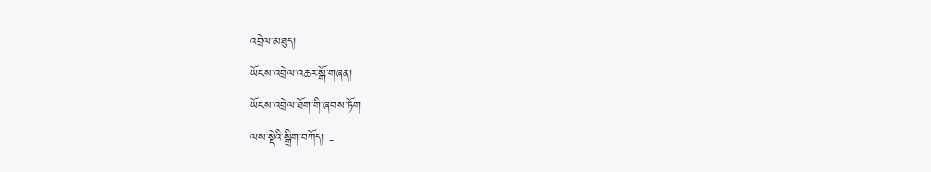འབྲེལ་མཐུད།
ཡོངས་འབྲེལ་འཆར་སྒོ་གཞན།
ཡོངས་འབྲེལ་ཐོག་གི་ཞབས་ཏོག
ལས་སྡེའི་སྒྲིག་བཀོད། -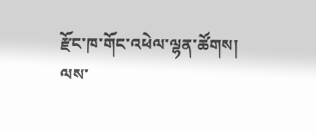རྫོང་ཁ་གོང་འཕེལ་ལྷན་ཚོགས།
ལས་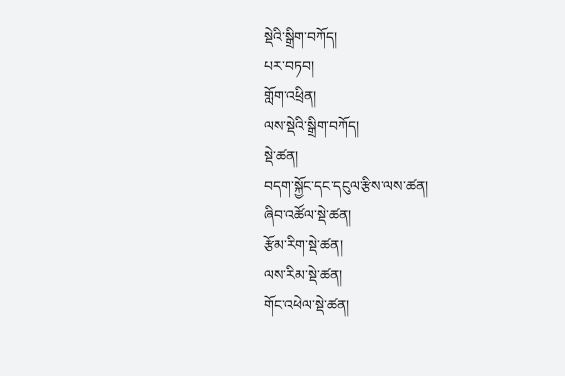སྡེའི་སྒྲིག་བཀོད།
པར་བཏབ།
གློག་འཕྲིན།
ལས་སྡེའི་སྒྲིག་བཀོད།
སྡེ་ཚན།
བདག་སྐྱོང་དང་དངུལ་རྩིས་ལས་ཚན།
ཞིབ་འཚོལ་སྡེ་ཚན།
རྩོམ་རིག་སྡེ་ཚན།
ལས་རིམ་སྡེ་ཚན།
གོང་འཕེལ་སྡེ་ཚན།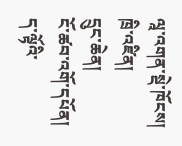ལཱ་འགན་སྡེ་ཁོངས།
ཁྲི་འཛིན།
དྲུང་ཆེན།
ངོ་ཚབ་འགོ་དཔོན།
ད་ལྟོའི་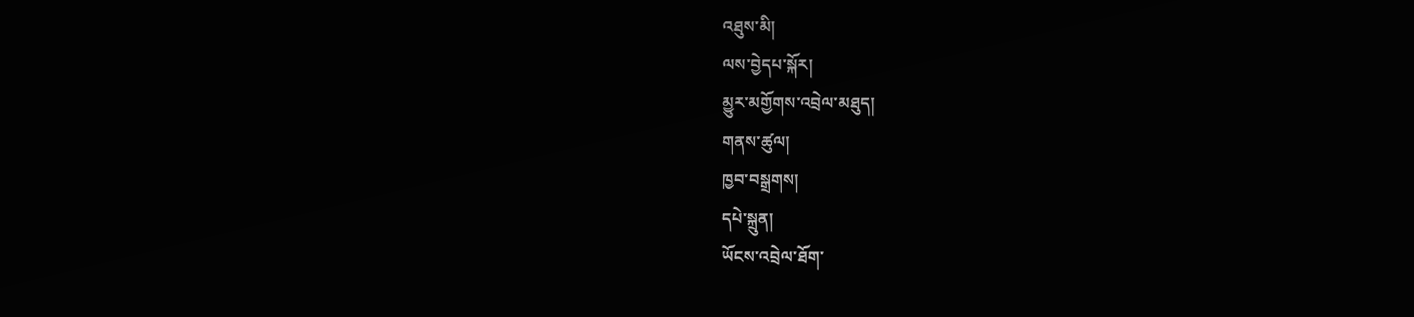འཐུས་མི།
ལས་བྱེདཔ་སྐོར།
མྱུར་མགྱོགས་འབྲེལ་མཐུད།
གནས་ཚུལ།
ཁྱབ་བསྒྲགས།
དཔེ་སྐྲུན།
ཡོངས་འབྲེལ་ཐོག་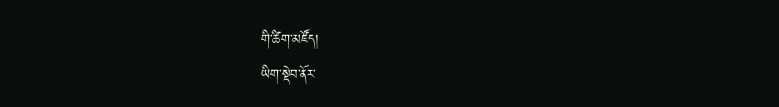གི་ཚིག་མཛོད།
ཡིག་སྡེབ་ནོར་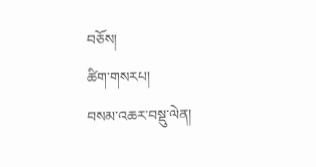བཅོས།
ཚིག་གསརཔ།
བསམ་འཆར་བསྡུ་ལེན།